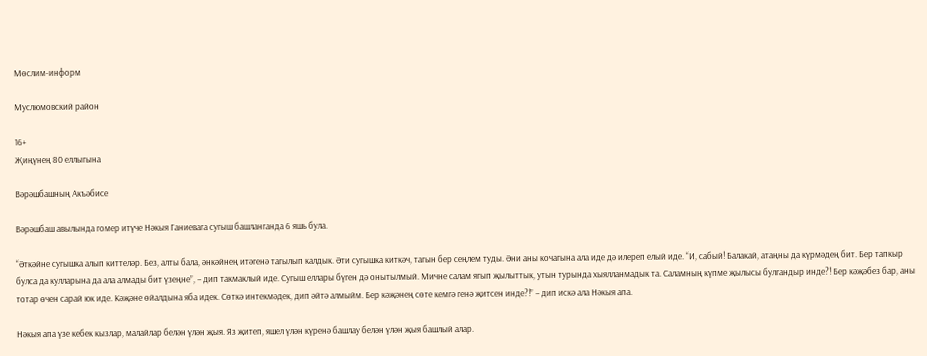Мөслим-информ

Муслюмовский район

16+
Җиңүнең 80 еллыгына

Вәрәшбашның Акъәбисе

Вәрәшбаш авылында гомер итүче Нәкыя Ганиевага сугыш башланганда 6 яшь була.

“Әткәйне сугышка алып киттеләр. Без, алты бала, әнкәйнең итәгенә тагылып калдык. Әти сугышка киткәч, тагын бер сеңлем туды. Әни аны кочагына ала иде дә илереп елый иде. “И, сабый! Балакай, атаңны да күрмәдең бит. Бер тапкыр булса да кулларына да ала алмады бит үзеңне”, – дип такмаклый иде. Сугыш еллары бүген дә онытылмый. Мичне салам ягып җылыттык, утын турында хыялланмадык та. Саламның күпме җылысы булгандыр инде?! Бер кәҗәбез бар, аны тотар өчен сарай юк иде. Кәҗәне өйалдына яба идек. Сөткә интекмәдек, дип әйтә алмыйм. Бер кәҗәнең сөте кемгә генә җитсен инде?!” – дип искә ала Нәкыя апа.

Нәкыя апа үзе кебек кызлар, малайлар белән үлән җыя. Яз җитеп, яшел үлән күренә башлау белән үлән җыя башлый алар.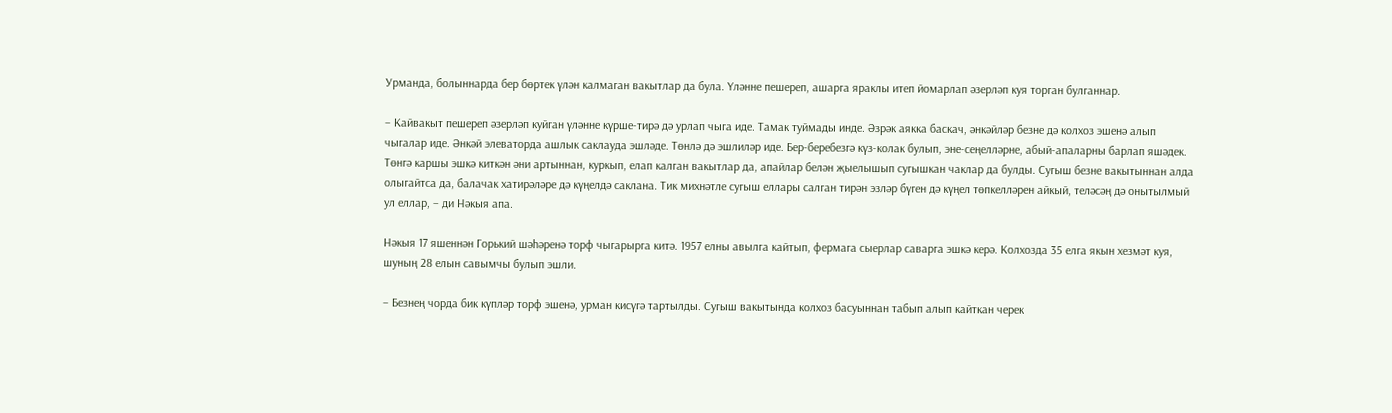Урманда, болыннарда бер бөртек үлән калмаган вакытлар да була. Үләнне пешереп, ашарга яраклы итеп йомарлап әзерләп куя торган булганнар.

– Кайвакыт пешереп әзерләп куйган үләнне күрше-тирә дә урлап чыга иде. Тамак туймады инде. Әзрәк аякка баскач, әнкәйләр безне дә колхоз эшенә алып чыгалар иде. Әнкәй элеваторда ашлык саклауда эшләде. Төнлә дә эшлиләр иде. Бер-беребезгә күз-колак булып, эне-сеңелләрне, абый-апаларны барлап яшәдек. Төнгә каршы эшкә киткән әни артыннан, куркып, елап калган вакытлар да, апайлар белән җыелышып сугышкан чаклар да булды. Сугыш безне вакытыннан алда олыгайтса да, балачак хатирәләре дә күңелдә саклана. Тик михнәтле сугыш еллары салган тирән эзләр бүген дә күңел төпкелләрен айкый, теләсәң дә онытылмый ул еллар, – ди Нәкыя апа.

Нәкыя 17 яшеннән Горький шәһәренә торф чыгарырга китә. 1957 елны авылга кайтып, фермага сыерлар саварга эшкә керә. Колхозда 35 елга якын хезмәт куя, шуның 28 елын савымчы булып эшли.

– Безнең чорда бик күпләр торф эшенә, урман кисүгә тартылды. Сугыш вакытында колхоз басуыннан табып алып кайткан черек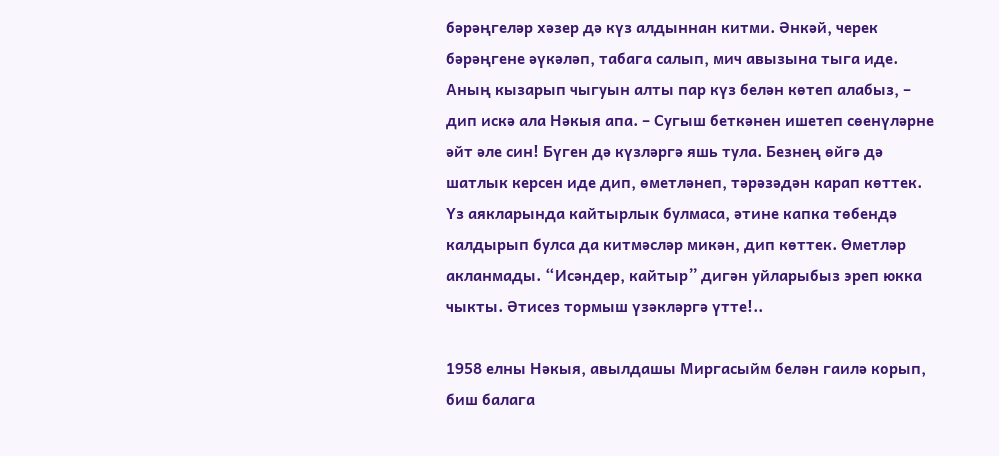бәрәңгеләр хәзер дә күз алдыннан китми. Әнкәй, черек бәрәңгене әүкәләп, табага салып, мич авызына тыга иде. Аның кызарып чыгуын алты пар күз белән көтеп алабыз, – дип искә ала Нәкыя апа. – Сугыш беткәнен ишетеп сөенүләрне әйт әле син! Бүген дә күзләргә яшь тула. Безнең өйгә дә шатлык керсен иде дип, өметләнеп, тәрәзәдән карап көттек. Үз аякларында кайтырлык булмаса, әтине капка төбендә калдырып булса да китмәсләр микән, дип көттек. Өметләр акланмады. “Исәндер, кайтыр” дигән уйларыбыз эреп юкка чыкты. Әтисез тормыш үзәкләргә үтте!..

1958 елны Нәкыя, авылдашы Миргасыйм белән гаилә корып, биш балага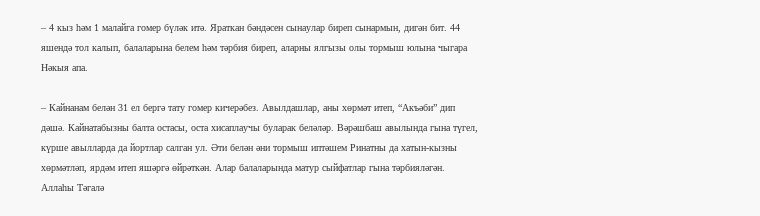– 4 кыз һәм 1 малайга гомер бүләк итә. Яраткан бәндәсен сынаулар биреп сынармын, дигән бит. 44 яшендә тол калып, балаларына белем һәм тәрбия биреп, аларны ялгызы олы тормыш юлына чыгара Нәкыя апа.

– Кайнанам белән 31 ел бергә тату гомер кичерәбез. Авылдашлар, аны хөрмәт итеп, “Акъәби” дип дәшә. Кайнатабызны балта остасы, оста хисаплаучы буларак беләләр. Вәрәшбаш авылында гына түгел, күрше авылларда да йортлар салган ул. Әти белән әни тормыш иптәшем Ринатны да хатын-кызны хөрмәтләп, ярдәм итеп яшәргә өйрәткән. Алар балаларында матур сыйфатлар гына тәрбияләгән. Аллаһы Тәгалә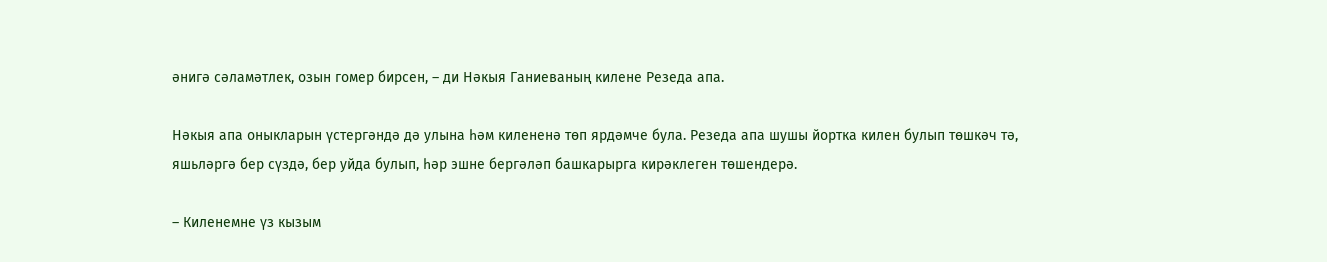әнигә сәламәтлек, озын гомер бирсен, – ди Нәкыя Ганиеваның килене Резеда апа.

Нәкыя апа оныкларын үстергәндә дә улына һәм килененә төп ярдәмче була. Резеда апа шушы йортка килен булып төшкәч тә, яшьләргә бер сүздә, бер уйда булып, һәр эшне бергәләп башкарырга кирәклеген төшендерә.

– Киленемне үз кызым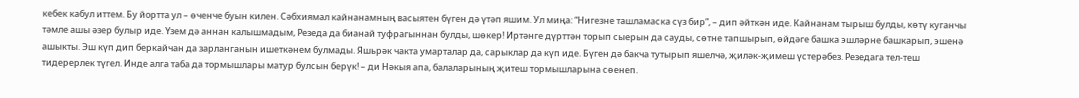кебек кабул иттем. Бу йортта ул – өченче буын килен. Сәбхиямал кайнанамның васыятен бүген дә үтәп яшим. Ул миңа: “Нигезне ташламаска сүз бир”, – дип әйткән иде. Кайнанам тырыш булды, көтү куганчы тәмле ашы әзер булыр иде. Үзем дә аннан калышмадым, Резеда да бианай туфрагыннан булды, шөкер! Иртәнге дүрттән торып сыерын да сауды, сөтне тапшырып, өйдәге башка эшләрне башкарып, эшенә ашыкты. Эш күп дип беркайчан да зарланганын ишеткәнем булмады. Яшьрәк чакта умарталар да, сарыклар да күп иде. Бүген дә бакча тутырып яшелчә, җиләк-җимеш үстерәбез. Резедага тел-теш тидерерлек түгел. Инде алга таба да тормышлары матур булсын берүк! – ди Нәкыя апа, балаларының җитеш тормышларына сөенеп.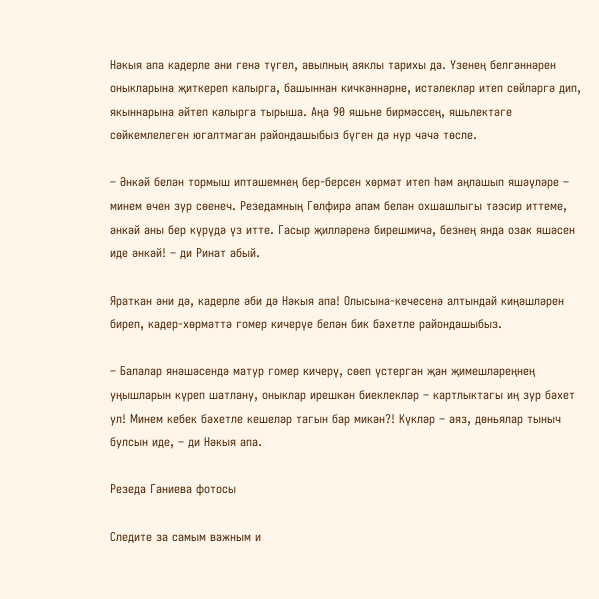Нәкыя апа кадерле әни генә түгел, авылның аяклы тарихы да. Үзенең белгәннәрен оныкларына җиткереп калырга, башыннан кичкәннәрне, истәлекләр итеп сөйләргә дип, якыннарына әйтеп калырга тырыша. Аңа 90 яшьне бирмәссең, яшьлектәге сөйкемлелеген югалтмаган райондашыбыз бүген дә нур чәчә төсле.

– Әнкәй белән тормыш иптәшемнең бер-берсен хөрмәт итеп һәм аңлашып яшәүләре – минем өчен зур сөенеч. Резедамның Гөлфирә апам белән охшашлыгы тәэсир иттеме, әнкәй аны бер күрүдә үз итте. Гасыр җилләренә бирешмичә, безнең янда озак яшәсен иде әнкәй! – ди Ринат абый.

Яраткан әни дә, кадерле әби дә Нәкыя апа! Олысына-кечесенә алтындай киңәшләрен биреп, кадер-хөрмәттә гомер кичерүе белән бик бәхетле райондашыбыз.

– Балалар янәшәсендә матур гомер кичерү, сөеп үстергән җан җимешләреңнең уңышларын күреп шатлану, оныклар ирешкән биеклекләр – картлыктагы иң зур бәхет ул! Минем кебек бәхетле кешеләр тагын бар микән?! Күкләр – аяз, дөньялар тыныч булсын иде, – ди Нәкыя апа.

Резеда Ганиева фотосы

Следите за самым важным и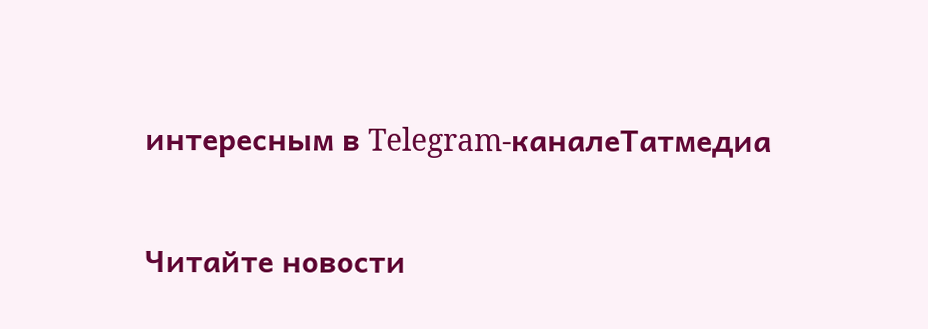интересным в Telegram-каналеТатмедиа

Читайте новости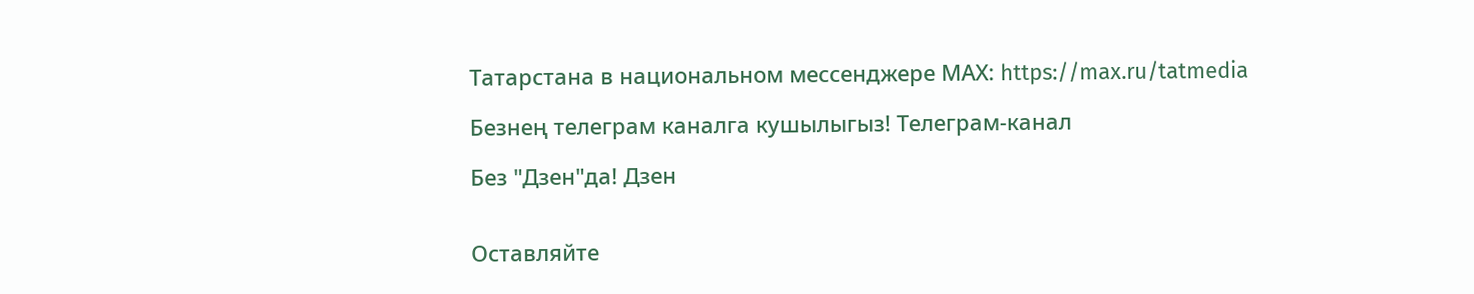Татарстана в национальном мессенджере MАХ: https://max.ru/tatmedia

Безнең телеграм каналга кушылыгыз! Телеграм-канал

Без "Дзен"да! Дзен


Оставляйте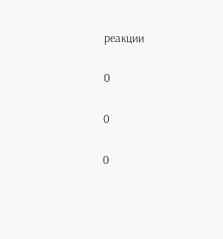реакции

0

0

0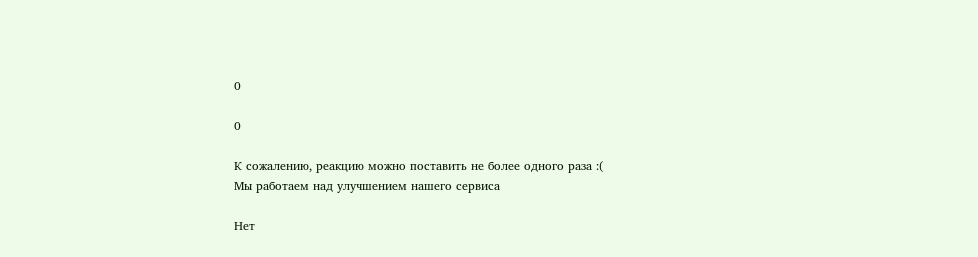0

0

К сожалению, реакцию можно поставить не более одного раза :(
Мы работаем над улучшением нашего сервиса

Нет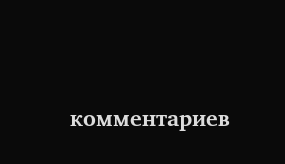комментариев